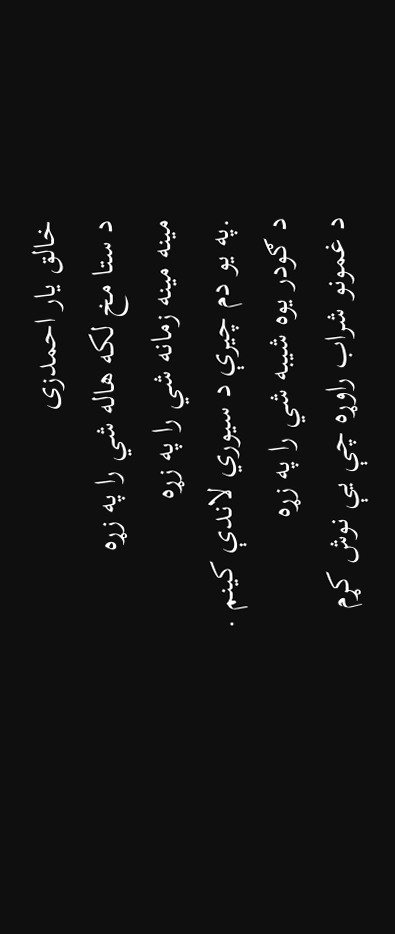خالق یار احمدزی
د ستا مخ لکه هاله شي را په زړه
مینه مینه زمانه شي را په زړه
.په یو دم چیرې د سیوري لاندې کینم .
د ګودر یوه شیبه شي را په زړه
د غمونو شراب راوړه چې یې نوش کړم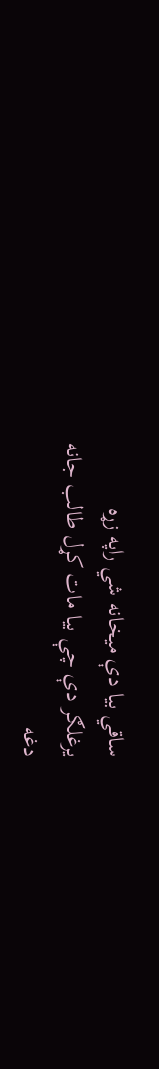ساقي بیا دې میخانه شي راپه زړه
یرغلګر دې چې بیا مات کړل طالب جانه
دغه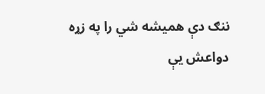ننګ دې همیشه شي را په زړه
دواعش یې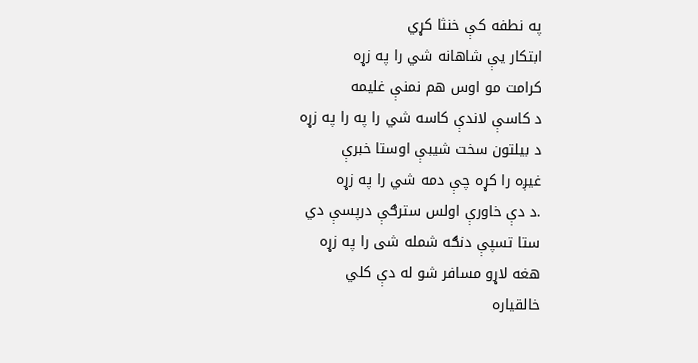په نطفه کې خنثا کړي
ابتکار یې شاهانه شي را په زړه
کرامت مو اوس هم نمنې غلیمه
د کاسې لاندې کاسه شي را په را په زړه
د بیلتون سخت شیبې اوستا خبرې
غیږه را کړه چې دمه شي را په زړه
.د دې خاورې اولس سترګې درپسې دي
ستا تسپې دنګه شمله شی را په زړه
هغه لاړو مسافر شو له دې کلي
خالقیاره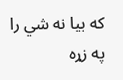که بیا نه شي را په زړه